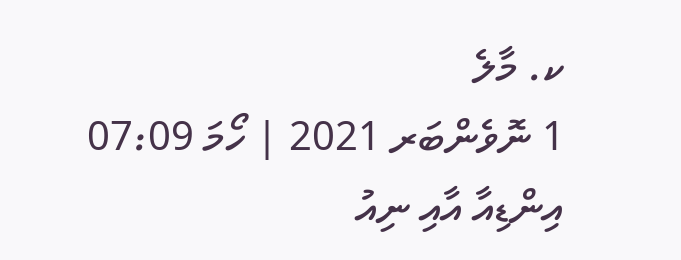ކ. މާލެ
1 ނޮވެންބަރ 2021 | ހޯމަ 07:09
އިންޑިއާ އާއި ނިއު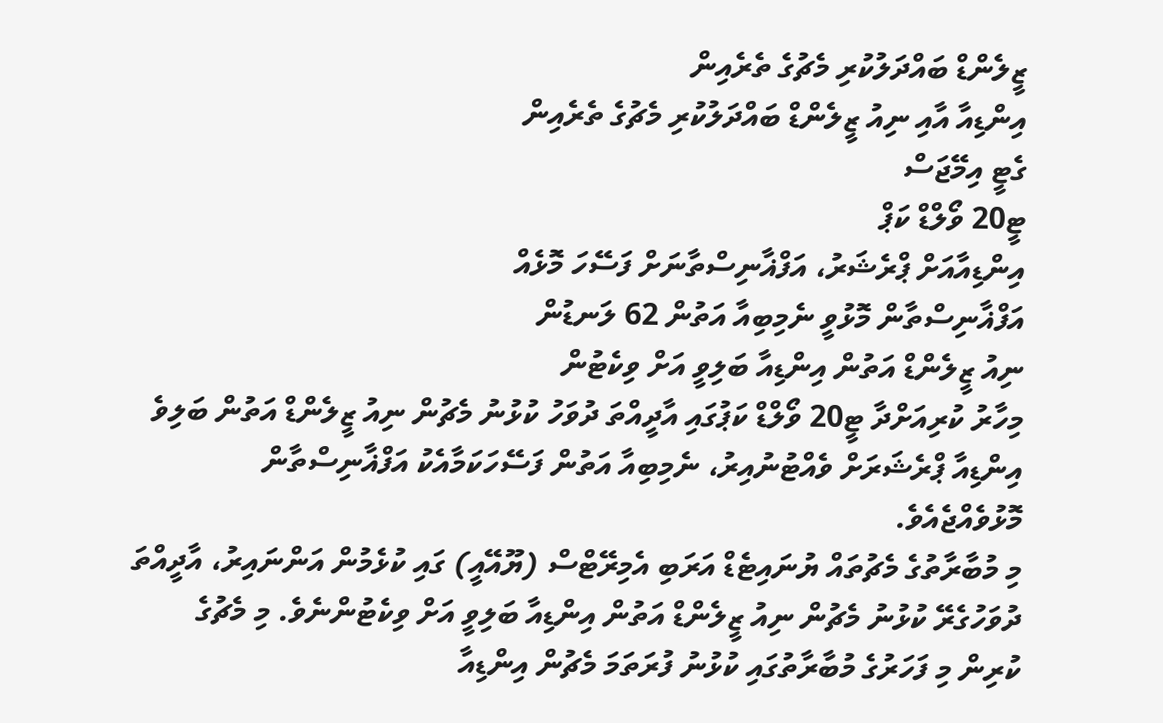ޒީލެންޑް ބައްދަލުކުރި މެޗުގެ ތެރެއިން
އިންޑިއާ އާއި ނިއު ޒީލެންޑް ބައްދަލުކުރި މެޗުގެ ތެރެއިން
ގެޓީ އިމޭޖަސް
ޓީ20 ވޯލްޑް ކަޕް
އިންޑިއާއަށް ޕްރެޝަރު، އަފްޣާނިސްތާނަށް ފަސޭހަ މޮޅެއް
އަފްޣާނިސްތާން މޮޅުވީ ނެމިބިއާ އަތުން 62 ލަނޑުން
ނިއު ޒީލެންޑް އަތުން އިންޑިއާ ބަލިވީ އަށް ވިކެޓުން
މިހާރު ކުރިއަށްދާ ޓީ20 ވޯލްޑް ކަޕުގައި އާދީއްތަ ދުވަހު ކުޅުނު މެޗުން ނިއު ޒީލެންޑް އަތުން ބަލިވެ އިންޑިއާ ޕްރެޝަރަށް ވެއްޓުނުއިރު، ނެމިބިއާ އަތުން ފަސޭހަކަމާއެކު އަފްޣާނިސްތާން މޮޅުވެއްޖެއެވެ.
މި މުބާރާތުގެ މެޗުތައް ޔުނައިޓެޑް އަރަބި އެމިރޭޓްސް (ޔޫއޭއީ) ގައި ކުޅެމުން އަންނައިރު، އާދީއްތަ ދުވަހުގެރޭ ކުޅުނު މެޗުން ނިއު ޒީލެންޑް އަތުން އިންޑިއާ ބަލިވީ އަށް ވިކެޓުންނެވެ. މި މެޗުގެ ކުރިން މި ފަހަރުގެ މުބާރާތުގައި ކުޅުނު ފުރަތަމަ މެޗުން އިންޑިއާ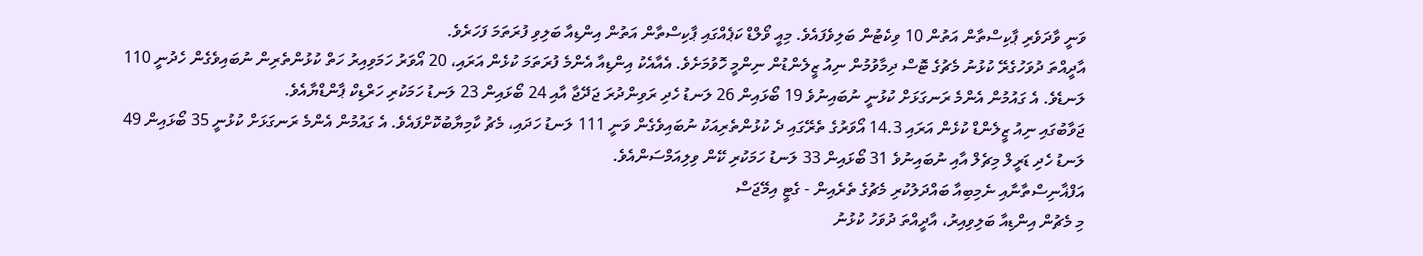ވަނީ ވާދަވެރި ޕާކިސްތާން އަތުން 10 ވިކެޓުން ބަލިވެފައެވެ. މިއީ ވޯލްޑް ކަޕެއްގައި ޕާކިސްތާން އަތުން އިންޑިއާ ބަލިވި ފުރަތަމަ ފަހަރެވެ.
އާދީއްތަ ދުވަހުގެރޭ ކުޅުނު މެޗުގެ ޓޮސް ދިމާވުމުން ނިއު ޒީލެންޑުން ނިންމީ ހޮވުމަށެވެ. އެއާއެކު އިންޑިއާ އެންމެ ފުރަތަމަ ކުޅެން އަރައި، 20 އޯވަރު ހަމަވިއިރު ހަތް ކުޅުންތެރިން ނުބައިވެގެން ހެދުނީ 110 ލަނޑެވެ. އެ ގައުމުން އެންމެ ރަނގަޅަށް ކުޅުނީ ނުބައިނުވެ 19 ބޯޅައިން 26 ލަނޑު ހެދި ރަވިންދުރަ ޖަދޭޖާ އާއި 24 ބޯޅައިން 23 ލަނޑު ހަމަކުރި ހަރްޑިކް ޕާންޑްޔާއެވެ.
ޖަވާބުގައި ނިއު ޒީލެންޑް ކުޅެން އަރައި 14.3 އޯވަރުގެ ތެރޭގައި ދެ ކުޅުންތެރިއަކު ނުބައިވެގެން ވަނީ 111 ލަނޑު ހަދައި، މެޗު ކާމިޔާބުކޮށްފައެވެ. އެ ގައުމުން އެންމެ ރަނގަޅަށް ކުޅުނީ 35 ބޯޅައިން 49 ލަނޑު ހެދި ޑަރީލް މިޗެލް އާއި ނުބައިނުވެ 31 ބޯޅައިން 33 ލަނޑު ހަމަކުރި ކޭން ވިލިއަމްސަންއެވެ.
އަފްޣާނިސްތާނާއި ނެމިބިއާ ބައްދަލުކުރި މެޗުގެ ތެރެއިން - ގެޓީ އިމޭޖަސް
މި މެޗުން އިންޑިއާ ބަލިވިއިރު، އާދީއްތަ ދުވަހު ކުޅުނު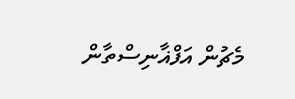މެޗުން އަފްޣާނިސްތާން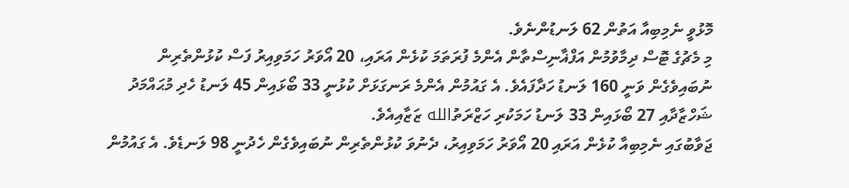މޮޅުވީ ނެމިބިއާ އަތުން 62 ލަނޑުންނެވެ.
މި މެޗުގެ ޓޮސް ދިމާވުމުން އަފްޣާނިސްތާން އެންމެ ފުރަތަމަ ކުޅެން އަރައި، 20 އޯވަރު ހަމަވިއިރު ފަސް ކުޅުންތެރިން ނުބައިވެގެން ވަނީ 160 ލަނޑު ހަދާފައެވެ. އެ ގައުމުން އެންމެ ރަނގަޅަށް ކުޅުނީ 33 ބޯޅައިން 45 ލަނޑު ހެދި މުޙައްމަދު ޝަހްޒާދާއި 27 ބޯޅައިން 33 ލަނޑު ހަމަކުރި ހަޒްރަތުالله ޒަޒާއިއެވެ.
ޖަވާބުގައި ނެމިބިއާ ކުޅެން އަރައި 20 އޯވަރު ހަމަވިއިރު، ދެނުވަ ކުޅުންތެރިން ނުބައިވެގެން ހެދުނީ 98 ލަނޑެވެ. އެ ގައުމުން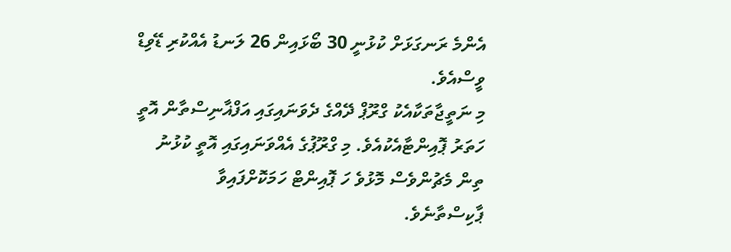އެންމެ ރަނގަޅަށް ކުޅުނީ 30 ބޯޅައިން 26 ލަނޑު އެއްކުރި ޑޭވިޑް ވީސްއެވެ.
މި ނަތީޖާތަކާއެކު ގްރޫޕް ދޭއްގެ ދެވަނައިގައި އަފްޣާނިސްތާން އޮތީ ހަތަރު ޕޮއިންޓާއެކުއެވެ. މި ގްރޫޕުގެ އެއްވަނައިގައި އޮތީ ކުޅުނު ތިން މެޗުންވެސް މޮޅުވެ ހަ ޕޮއިންޓް ހަމަކޮށްފައިވާ ޕާކިސްތާނެވެ.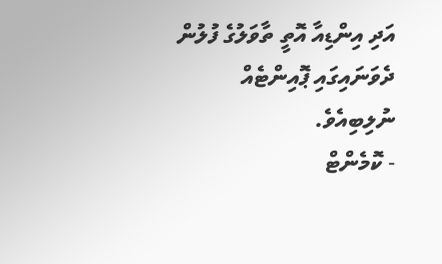އަދި އިންޑިއާ އޮތީ ތާވަލުގެ ފުލުން ދެވަނައިގައި ޕޮއިންޓެއް ނުލިބިއެވެ.
- ކޮމެންޓް